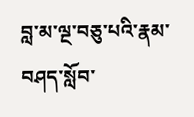བླ་མ་ལྔ་བཅུ་པའི་རྣམ་བཤད་སློབ་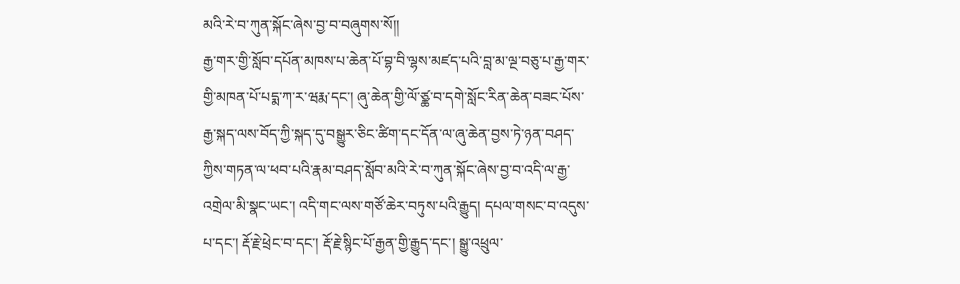མའི་རེ་བ་ཀུན་སྐོང་ཞེས་བྱ་བ་བཞུགས་སོ།།
རྒྱ་གར་གྱི་སློབ་དཔོན་མཁས་པ་ཆེན་པོ་བྷ་བི་ལྷས་མཛད་པའི་བླ་མ་ལྔ་བཅུ་པ་རྒྱ་གར་གྱི་མཁན་པོ་པདྨ་ཀ་ར་ཝརྨ་དང་། ཞུ་ཆེན་གྱི་ལོ་ཙྪ་བ་དགེ་སློང་རིན་ཆེན་བཟང་པོས་རྒྱ་སྐད་ལས་བོད་ཀྱི་སྐད་དུ་བསྒྱུར་ཅིང་ཚིག་དང་དོན་ལ་ཞུ་ཆེན་བྱས་ཏེ་ཉན་བཤད་ཀྱིས་གཏན་ལ་ཕབ་པའི་རྣམ་བཤད་སློབ་མའི་རེ་བ་ཀུན་སྐོང་ཞེས་བྱ་བ་འདི་ལ་རྒྱ་འགྲེལ་མི་སྣང་ཡང་། འདི་གང་ལས་གཙོ་ཆེར་བཏུས་པའི་རྒྱུད། དཔལ་གསང་བ་འདུས་པ་དང་། རྡོ་རྗེ་ཕྲེང་བ་དང་། རྡོ་རྗེ་སྙིང་པོ་རྒྱན་གྱི་རྒྱུད་དང་། སྒྱུ་འཕྲུལ་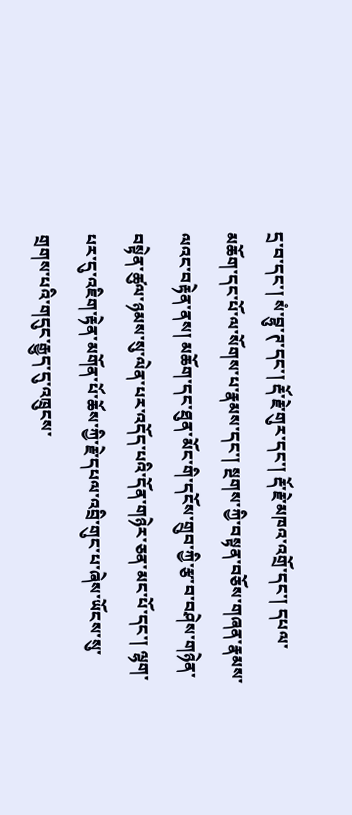དྲ་བ་དང་། སཾ་བྷུ་ཊ་དང་། རྡོ་རྗེ་གུར་དང་། རྡོ་རྗེ་མཁའ་འགྲོ་དང་། དཔལ་མཆོག་དང་པོ་ལ་སོགས་པ་རྣམས་དང་། སྔགས་ཀྱི་བསྟན་བཅོས་གཞན་རྣམས་ལའང་བརྟེན་ནས། མཆོག་དང་ཐུན་མོང་གི་དངོས་གྲུབ་ཀྱི་རྩ་བ་བཤེས་གཉེན་བསྟེན་ཚུལ་ཉམས་སུ་ལེན་པར་འདོད་པའི་དོན་གཉེར་ཅན་མང་པོ་དང་། ལྷག་པར་དུ་འཇིག་རྟེན་མགོན་པོ་ཆོས་ཀྱི་རྗེ་དཔལ་འབྲི་གུང་པ་ཞེས་ཡོངས་སུ་གྲགས་པའི་གདུང་རྒྱུད་དུ་འཁྲུངས་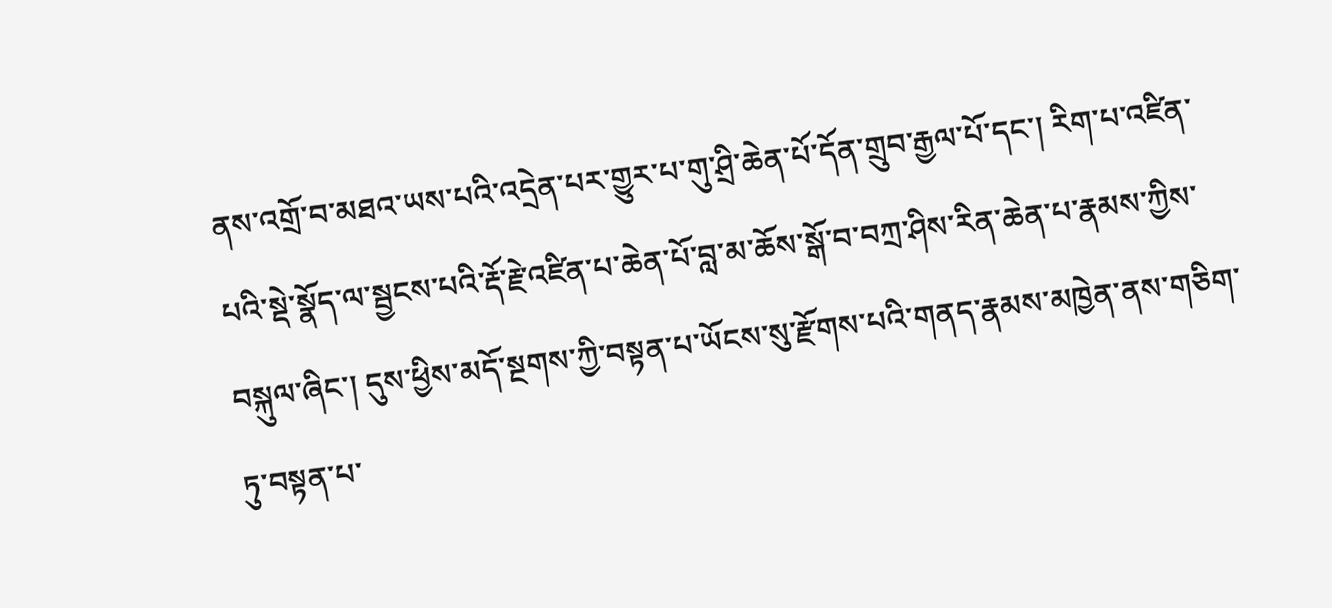ནས་འགྲོ་བ་མཐའ་ཡས་པའི་འདྲེན་པར་གྱུར་པ་གུ་ཤྲི་ཆེན་པོ་དོན་གྲུབ་རྒྱལ་པོ་དང་། རིག་པ་འཛིན་པའི་སྡེ་སྣོད་ལ་སྦྱངས་པའི་རྡོ་རྗེ་འཛིན་པ་ཆེན་པོ་བླ་མ་ཆོས་སྒོ་བ་བཀྲ་ཤིས་རིན་ཆེན་པ་རྣམས་ཀྱིས་བསྐུལ་ཞིང་། དུས་ཕྱིས་མདོ་སྔགས་ཀྱི་བསྟན་པ་ཡོངས་སུ་རྫོགས་པའི་གནད་རྣམས་མཁྱེན་ནས་གཅིག་ཏུ་བསྟན་པ་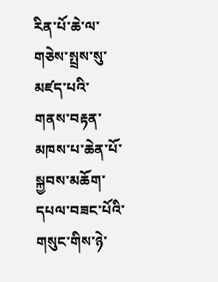རིན་པོ་ཆེ་ལ་གཅེས་སྤྲས་སུ་མཛད་པའི་གནས་བརྟན་མཁས་པ་ཆེན་པོ་སྐྱབས་མཆོག་དཔལ་བཟང་པོའི་གསུང་གིས་ཉེ་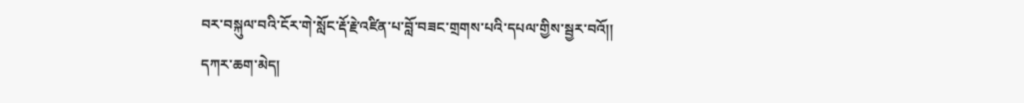བར་བསྐུལ་བའི་ངོར་གེ་སློང་རྡོ་རྗེ་འཛིན་པ་བློ་བཟང་གྲགས་པའི་དཔལ་གྱིས་སྦྱར་བའོ།།
དཀར་ཆག་མེད།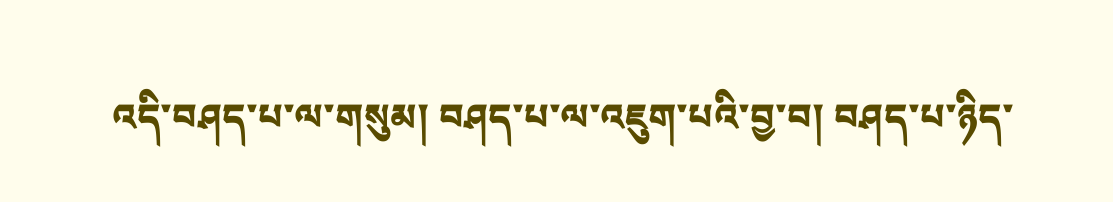འདི་བཤད་པ་ལ་གསུམ། བཤད་པ་ལ་འཇུག་པའི་བྱ་བ། བཤད་པ་ཉིད་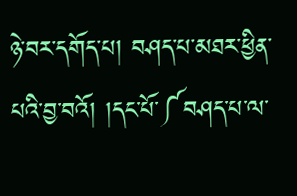ཉེ་བར་དགོད་པ། བཤད་པ་མཐར་ཕྱིན་པའི་བྱ་བའོ། །དང་པོ་༼བཤད་པ་ལ་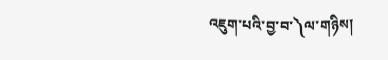འཇུག་པའི་བྱ་བ་༽ལ་གཉིས།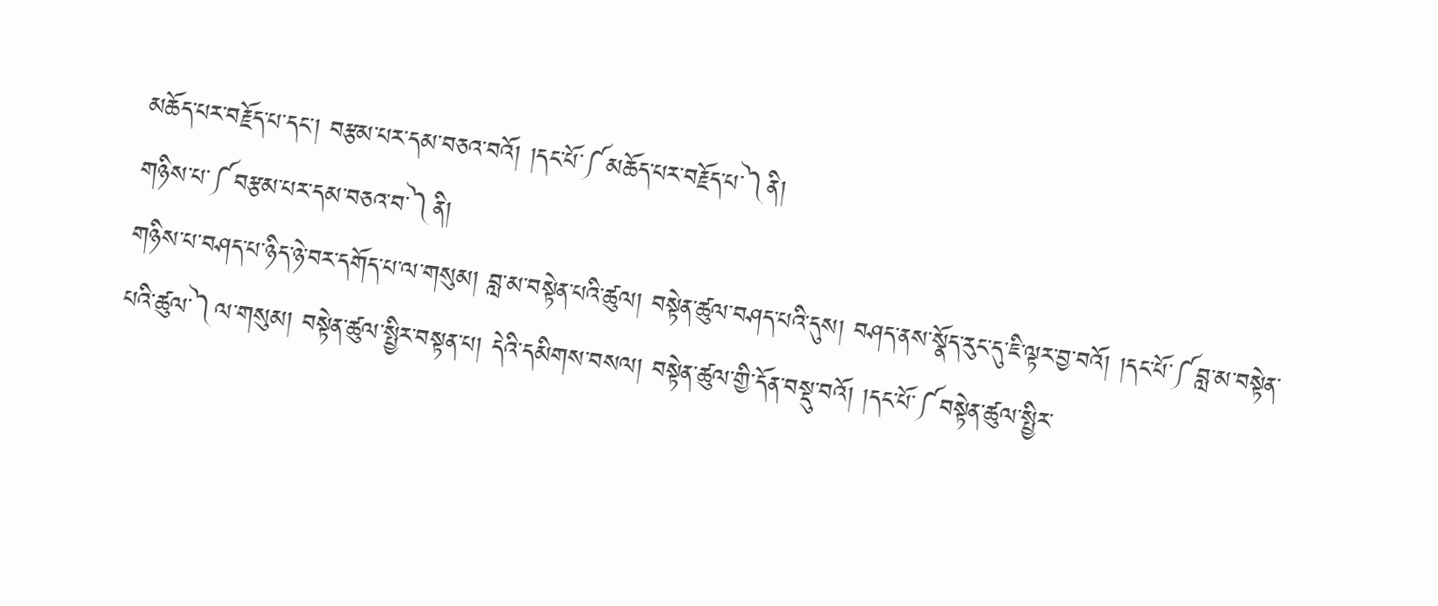མཆོད་པར་བརྗོད་པ་དང་། བརྩམ་པར་དམ་བཅའ་བའོ། །དང་པོ་༼མཆོད་པར་བརྗོད་པ་༽ནི།
གཉིས་པ་༼བརྩམ་པར་དམ་བཅའ་བ་༽ནི།
གཉིས་པ་བཤད་པ་ཉིད་ཉེ་བར་དགོད་པ་ལ་གསུམ། བླ་མ་བསྟེན་པའི་ཚུལ། བསྟེན་ཚུལ་བཤད་པའི་དུས། བཤད་ནས་སྣོད་རུང་དུ་ཇི་ལྟར་བྱ་བའོ། །དང་པོ་༼བླ་མ་བསྟེན་པའི་ཚུལ་༽ལ་གསུམ། བསྟེན་ཚུལ་སྤྱིར་བསྟན་པ། དེའི་དམིགས་བསལ། བསྟེན་ཚུལ་གྱི་དོན་བསྡུ་བའོ། །དང་པོ་༼བསྟེན་ཚུལ་སྤྱིར་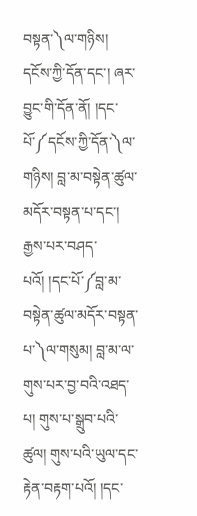བསྟན་༽ལ་གཉིས། དངོས་ཀྱི་དོན་དང་། ཞར་བྱུང་གི་དོན་ནོ། །དང་པོ་༼དངོས་ཀྱི་དོན་༽ལ་གཉིས། བླ་མ་བསྟེན་ཚུལ་མདོར་བསྟན་པ་དང་། རྒྱས་པར་བཤད་པའོ། །དང་པོ་༼བླ་མ་བསྟེན་ཚུལ་མདོར་བསྟན་པ་༽ལ་གསུམ། བླ་མ་ལ་གུས་པར་བྱ་བའི་འཐད་པ། གུས་པ་སྒྲུབ་པའི་ཚུལ། གུས་པའི་ཡུལ་དང་རྟེན་བརྟག་པའོ། །དང་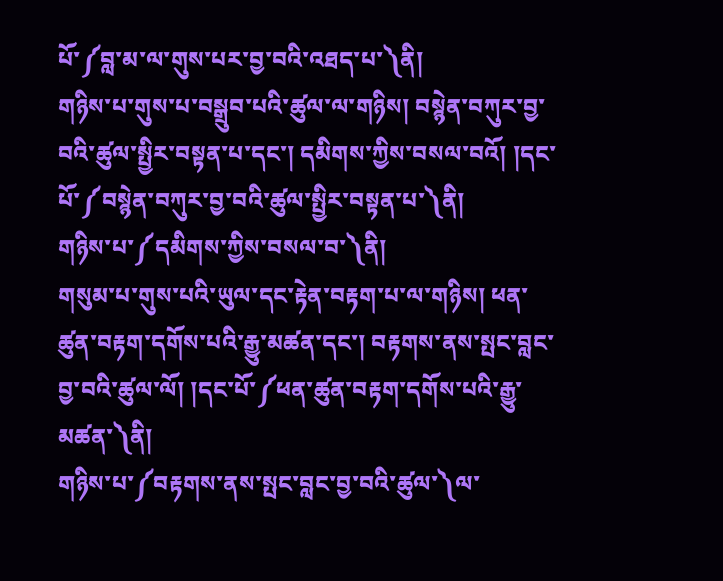པོ་༼བླ་མ་ལ་གུས་པར་བྱ་བའི་འཐད་པ་༽ནི།
གཉིས་པ་གུས་པ་བསྒྲུབ་པའི་ཚུལ་ལ་གཉིས། བསྙེན་བཀུར་བྱ་བའི་ཚུལ་སྤྱིར་བསྟན་པ་དང་། དམིགས་ཀྱིས་བསལ་བའོ། །དང་པོ་༼བསྙེན་བཀུར་བྱ་བའི་ཚུལ་སྤྱིར་བསྟན་པ་༽ནི།
གཉིས་པ་༼དམིགས་ཀྱིས་བསལ་བ་༽ནི།
གསུམ་པ་གུས་པའི་ཡུལ་དང་རྟེན་བརྟག་པ་ལ་གཉིས། ཕན་ཚུན་བརྟག་དགོས་པའི་རྒྱུ་མཚན་དང་། བརྟགས་ནས་སྤང་བླང་བྱ་བའི་ཚུལ་ལོ། །དང་པོ་༼ཕན་ཚུན་བརྟག་དགོས་པའི་རྒྱུ་མཚན་༽ནི།
གཉིས་པ་༼བརྟགས་ནས་སྤང་བླང་བྱ་བའི་ཚུལ་༽ལ་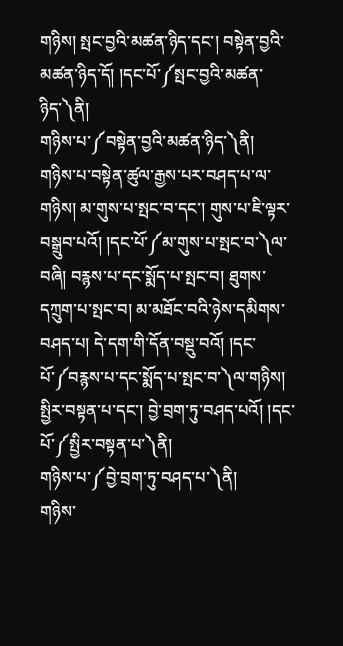གཉིས། སྤང་བྱའི་མཚན་ཉིད་དང་། བསྟེན་བྱའི་མཚན་ཉིད་དོ། །དང་པོ་༼སྤང་བྱའི་མཚན་ཉིད་༽ནི།
གཉིས་པ་༼བསྟེན་བྱའི་མཚན་ཉིད་༽ནི།
གཉིས་པ་བསྟེན་ཚུལ་རྒྱས་པར་བཤད་པ་ལ་གཉིས། མ་གུས་པ་སྤང་བ་དང་། གུས་པ་ཇི་ལྟར་བསྒྲུབ་པའོ། །དང་པོ་༼མ་གུས་པ་སྤང་བ་༽ལ་བཞི། བརྙས་པ་དང་སྨོད་པ་སྤང་བ། ཐུགས་དཀྲུག་པ་སྤང་བ། མ་མཐོང་བའི་ཉེས་དམིགས་བཤད་པ། དེ་དག་གི་དོན་བསྡུ་བའོ། །དང་པོ་༼བརྙས་པ་དང་སྨོད་པ་སྤང་བ་༽ལ་གཉིས། སྤྱིར་བསྟན་པ་དང་། བྱེ་བྲག་ཏུ་བཤད་པའོ། །དང་པོ་༼སྤྱིར་བསྟན་པ་༽ནི།
གཉིས་པ་༼བྱེ་བྲག་ཏུ་བཤད་པ་༽ནི།
གཉིས་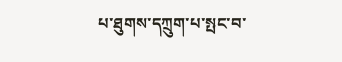པ་ཐུགས་དཀྲུག་པ་སྤང་བ་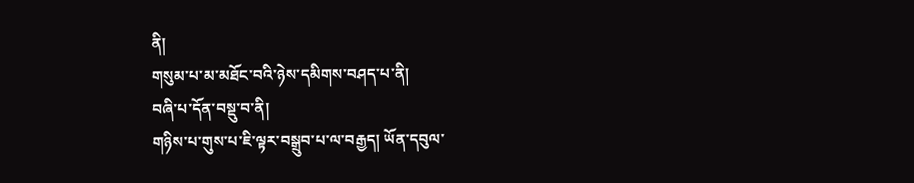ནི།
གསུམ་པ་མ་མཐོང་བའི་ཉེས་དམིགས་བཤད་པ་ནི།
བཞི་པ་དོན་བསྡུ་བ་ནི།
གཉིས་པ་གུས་པ་ཇི་ལྟར་བསྒྲུབ་པ་ལ་བརྒྱད། ཡོན་དབུལ་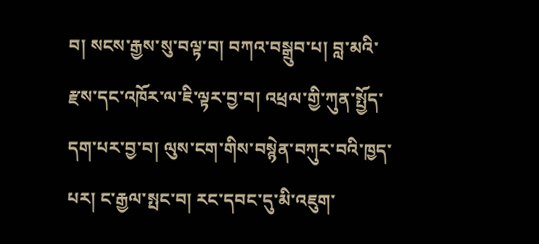བ། སངས་རྒྱས་སུ་བལྟ་བ། བཀའ་བསྒྲུབ་པ། བླ་མའི་རྫས་དང་འཁོར་ལ་ཇི་ལྟར་བྱ་བ། འཕྲལ་གྱི་ཀུན་སྤྱོད་དག་པར་བྱ་བ། ལུས་ངག་གིས་བསྙེན་བཀུར་བའི་ཁྱད་པར། ང་རྒྱལ་སྤང་བ། རང་དབང་དུ་མི་འཇུག་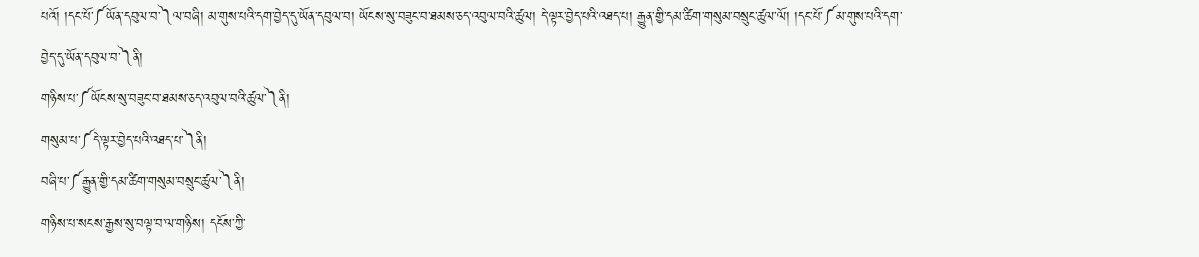པའོ། །དང་པོ་༼ཡོན་དབུལ་བ་༽ལ་བཞི། མ་གུས་པའི་དག་བྱེད་དུ་ཡོན་དབུལ་བ། ཡོངས་སུ་བཟུང་བ་ཐམས་ཅད་འབུལ་བའི་ཚུལ། དེ་ལྟར་བྱེད་པའི་འཐད་པ། རྒྱུན་གྱི་དམ་ཚིག་གསུམ་བསྲུང་ཚུལ་ལོ། །དང་པོ་༼མ་གུས་པའི་དག་བྱེད་དུ་ཡོན་དབུལ་བ་༽ནི།
གཉིས་པ་༼ཡོངས་སུ་བཟུང་བ་ཐམས་ཅད་འབུལ་བའི་ཚུལ་༽ནི།
གསུམ་པ་༼དེ་ལྟར་བྱེད་པའི་འཐད་པ་༽ནི།
བཞི་པ་༼རྒྱུན་གྱི་དམ་ཚིག་གསུམ་བསྲུང་ཚུལ་༽ནི།
གཉིས་པ་སངས་རྒྱས་སུ་བལྟ་བ་ལ་གཉིས། དངོས་ཀྱི་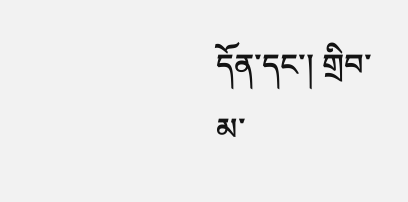དོན་དང་། གྲིབ་མ་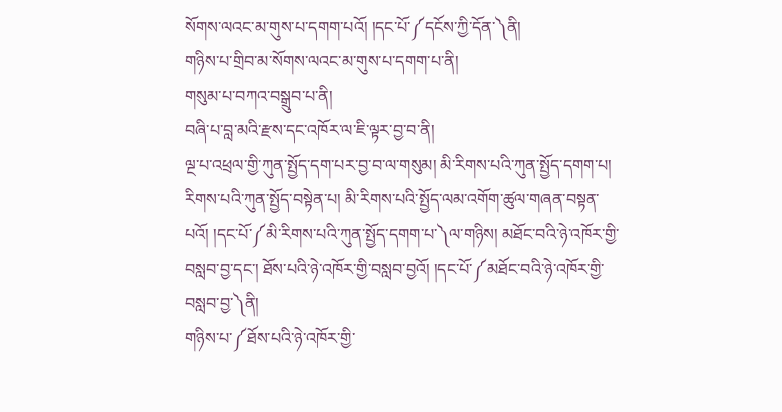སོགས་ལའང་མ་གུས་པ་དགག་པའོ། །དང་པོ་༼དངོས་ཀྱི་དོན་༽ནི།
གཉིས་པ་གྲིབ་མ་སོགས་ལའང་མ་གུས་པ་དགག་པ་ནི།
གསུམ་པ་བཀའ་བསྒྲུབ་པ་ནི།
བཞི་པ་བླ་མའི་རྫས་དང་འཁོར་ལ་ཇི་ལྟར་བྱ་བ་ནི།
ལྔ་པ་འཕྲལ་གྱི་ཀུན་སྤྱོད་དག་པར་བྱ་བ་ལ་གསུམ། མི་རིགས་པའི་ཀུན་སྤྱོད་དགག་པ། རིགས་པའི་ཀུན་སྤྱོད་བསྟེན་པ། མི་རིགས་པའི་སྤྱོད་ལམ་འགོག་ཚུལ་གཞན་བསྟན་པའོ། །དང་པོ་༼མི་རིགས་པའི་ཀུན་སྤྱོད་དགག་པ་༽ལ་གཉིས། མཐོང་བའི་ཉེ་འཁོར་གྱི་བསླབ་བྱ་དང་། ཐོས་པའི་ཉེ་འཁོར་གྱི་བསླབ་བྱའོ། །དང་པོ་༼མཐོང་བའི་ཉེ་འཁོར་གྱི་བསླབ་བྱ་༽ནི།
གཉིས་པ་༼ཐོས་པའི་ཉེ་འཁོར་གྱི་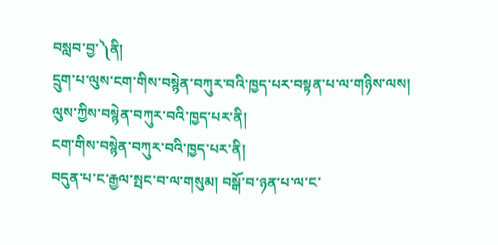བསླབ་བྱ་༽ནི།
དྲུག་པ་ལུས་ངག་གིས་བསྙེན་བཀུར་བའི་ཁྱད་པར་བསྟན་པ་ལ་གཉིས་ལས། ལུས་ཀྱིས་བསྙེན་བཀུར་བའི་ཁྱད་པར་ནི།
ངག་གིས་བསྙེན་བཀུར་བའི་ཁྱད་པར་ནི།
བདུན་པ་ང་རྒྱལ་སྤང་བ་ལ་གསུམ། བསྒོ་བ་ཉན་པ་ལ་ང་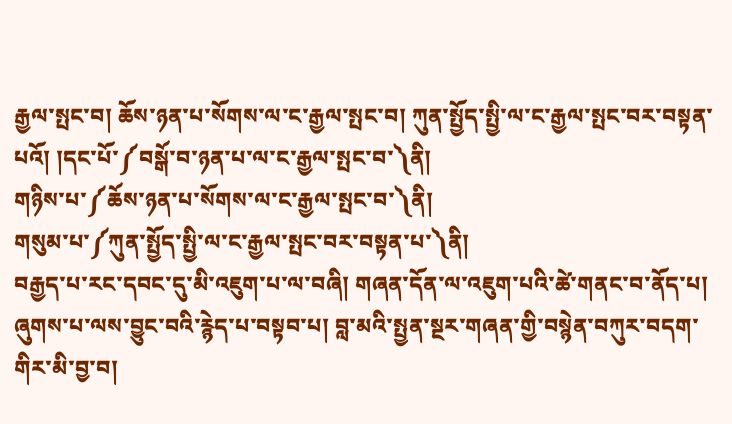རྒྱལ་སྤང་བ། ཆོས་ཉན་པ་སོགས་ལ་ང་རྒྱལ་སྤང་བ། ཀུན་སྤྱོད་སྤྱི་ལ་ང་རྒྱལ་སྤང་བར་བསྟན་པའོ། །དང་པོ་༼བསྒོ་བ་ཉན་པ་ལ་ང་རྒྱལ་སྤང་བ་༽ནི།
གཉིས་པ་༼ཆོས་ཉན་པ་སོགས་ལ་ང་རྒྱལ་སྤང་བ་༽ནི།
གསུམ་པ་༼ཀུན་སྤྱོད་སྤྱི་ལ་ང་རྒྱལ་སྤང་བར་བསྟན་པ་༽ནི།
བརྒྱད་པ་རང་དབང་དུ་མི་འཇུག་པ་ལ་བཞི། གཞན་དོན་ལ་འཇུག་པའི་ཚེ་གནང་བ་ནོད་པ། ཞུགས་པ་ལས་བྱུང་བའི་རྙེད་པ་བསྟབ་པ། བླ་མའི་སྤྱན་སྔར་གཞན་གྱི་བསྙེན་བཀུར་བདག་གིར་མི་བྱ་བ།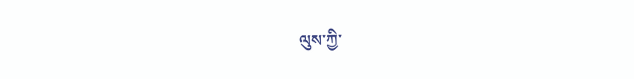ལུས་ཀྱི་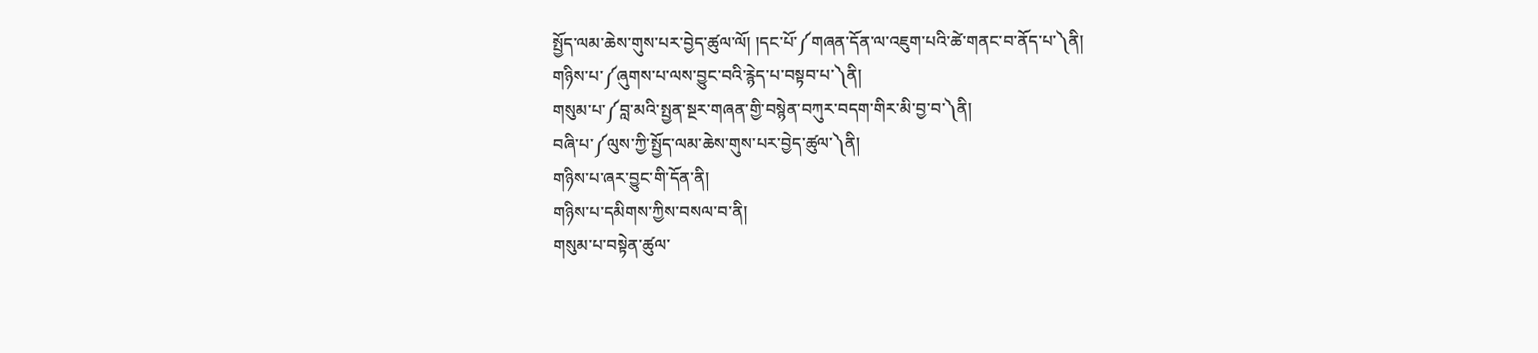སྤྱོད་ལམ་ཆེས་གུས་པར་བྱེད་ཚུལ་ལོ། །དང་པོ་༼གཞན་དོན་ལ་འཇུག་པའི་ཚེ་གནང་བ་ནོད་པ་༽ནི།
གཉིས་པ་༼ཞུགས་པ་ལས་བྱུང་བའི་རྙེད་པ་བསྟབ་པ་༽ནི།
གསུམ་པ་༼བླ་མའི་སྤྱན་སྔར་གཞན་གྱི་བསྙེན་བཀུར་བདག་གིར་མི་བྱ་བ་༽ནི།
བཞི་པ་༼ལུས་ཀྱི་སྤྱོད་ལམ་ཆེས་གུས་པར་བྱེད་ཚུལ་༽ནི།
གཉིས་པ་ཞར་བྱུང་གི་དོན་ནི།
གཉིས་པ་དམིགས་ཀྱིས་བསལ་བ་ནི།
གསུམ་པ་བསྟེན་ཚུལ་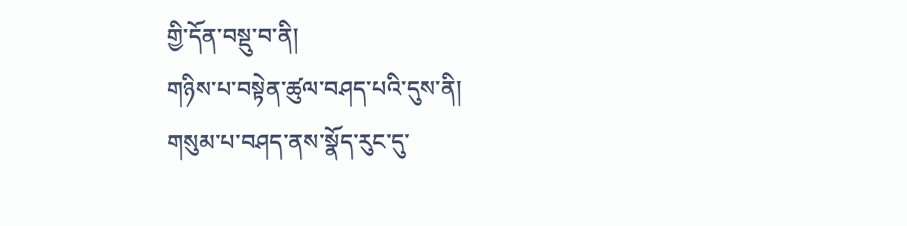གྱི་དོན་བསྡུ་བ་ནི།
གཉིས་པ་བསྟེན་ཚུལ་བཤད་པའི་དུས་ནི།
གསུམ་པ་བཤད་ནས་སྣོད་རུང་དུ་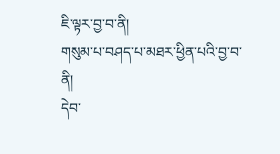ཇི་ལྟར་བྱ་བ་ནི།
གསུམ་པ་བཤད་པ་མཐར་ཕྱིན་པའི་བྱ་བ་ནི།
དེབ་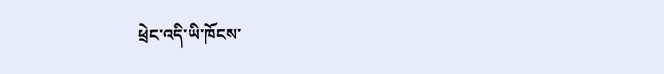ཕྲེང་འདི་ཡི་ཁོངས་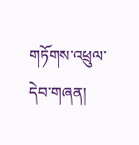གཏོགས་འཕྲུལ་དེབ་གཞན།